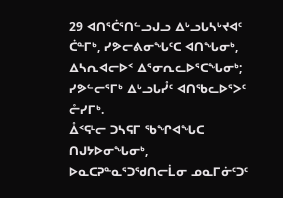29 ᐊᑎᕐᑖᕐᑎᓪᓗᒍᓗ ᐃᒡᓗᒐᓴᒡᔪᐊᑦ ᑖᓐᒥᒃ, ᓯᕗᓕᕕᓂᖓᑦᑕ ᐊᑎᖓᓂᒃ, ᐃᓴᕆᐊᓕᐅᑉ ᐃᕐᓂᕆᓚᐅᕐᑕᖓᓂᒃ; ᓯᕗᓪᓕᕐᒥᒃ ᐃᒡᓗᒐᓮᑦ ᐊᑎᖃᓚᐅᕐᐳᑦ ᓔᓯᒥᒃ.
ᐂᑉᕋᒻᓕ ᑐᓴᕋᒥ ᖃᖏᐊᖓᑕ ᑎᒍᔭᐅᓂᖓᓂᒃ, ᐅᓇᑕᕈᓐᓇᕐᑐᖁᑎᓕᒫᓂ ᓄᓇᒥᓃᑦᑐᑦ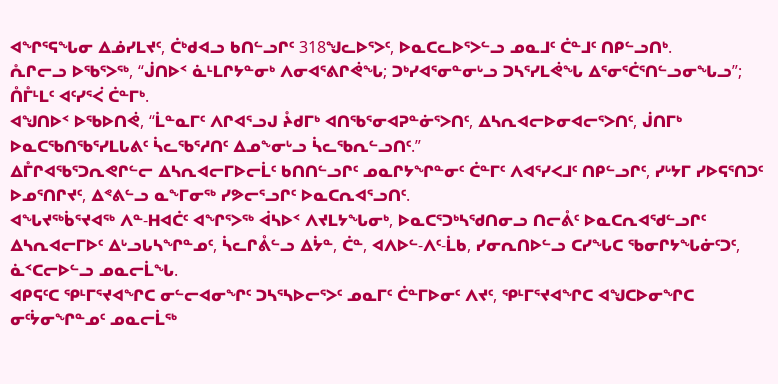ᐊᖏᕐᕋᖓᓂ ᐃᓅᓯᒪᔪᑦ, ᑖᒃᑯᐊᓗ ᑲᑎᓪᓗᒋᑦ 318ᖑᓚᐅᕐᐳᑦ, ᐅᓇᑕᓚᐅᕐᐳᓪᓗ ᓄᓇᒧᑦ ᑖᓐᒧᑦ ᑎᑭᓪᓗᑎᒃ.
ᕅᒋᓕᓗ ᐅᖃᕐᐳᖅ, “ᒎᑎᐅᑉ ᓈᒻᒪᒋᔭᓐᓂᒃ ᐱᓂᐊᕐᕕᒋᕚᖓ; ᑐᒃᓯᐊᕐᓂᓐᓂᒡᓗ ᑐᓴᕐᓯᒪᕚᖓ ᐃᕐᓂᕐᑖᕐᑎᓪᓗᓂᖓᓗ”; ᑍᒤᒻᒪᑦ ᐊᑦᓯᕐᐹ ᑖᓐᒥᒃ.
ᐊᖑᑎᐅᑉ ᐅᖃᐅᑎᕚ, “ᒫᓐᓇᒥᑦ ᐱᒋᐊᕐᓗᒍ ᔧᑯᒥᒃ ᐊᑎᖃᕐᓂᐊᕈᓐᓃᕐᐳᑎᑦ, ᐃᓴᕆᐊᓕᐅᓂᐊᓕᕐᐳᑎᑦ, ᒎᑎᒥᒃ ᐅᓇᑕᖃᑎᖃᕐᓯᒪᒐᕕᑦ ᓵᓚᖃᕐᓱᑎᑦ ᐃᓄᖕᓂᒡᓗ ᓵᓚᖃᕆᓪᓗᑎᑦ.”
ᐃᒤᒋᐊᖃᕐᑐᕆᕙᒋᓪᓕ ᐃᓴᕆᐊᓕᒥᐅᓕᒫᑦ ᑲᑎᑎᓪᓗᒋᑦ ᓄᓇᒋᔭᖏᓐᓂᑦ ᑖᓐᒥᑦ ᐱᐊᕐᓯᐸᒧᑦ ᑎᑭᓪᓗᒋᑦ, ᓯᒡᔭᒥ ᓯᐅᕋᕐᑎᑐᑦ ᐅᓄᕐᑎᒋᔪᑦ, ᐃᕝᕕᓪᓗ ᓇᖕᒥᓂᖅ ᓯᕗᓕᕐᓗᒋᑦ ᐅᓇᑕᕆᐊᕐᓗᑎᑦ.
ᐊᖓᔪᖅᑳᕐᔪᐊᖅ ᐱᓐ-ᕼᐊᑖᑦ ᐊᖏᕐᐳᖅ ᐋᓴᐅᑉ ᐱᔪᒪᔭᖓᓂᒃ, ᐅᓇᑕᕐᑐᒃᓴᖁᑎᓂᓗ ᑎᓕᕔᑦ ᐅᓇᑕᕆᐊᖁᓪᓗᒋᑦ ᐃᓴᕆᐊᓕᒥᐅᑦ ᐃᒡᓗᒐᓴᖏᓐᓄᑦ, ᓵᓚᒋᕔᓪᓗ ᐃᔮᓐ, ᑖᓐ, ᐊᐱᐅᓪ-ᐱᑦ-ᒫᑲ, ᓯᓂᕆᑎᐅᓪᓗ ᑕᓯᖓᑕ ᖃᓂᒋᔭᖓᓃᑦᑐᑦ, ᓈᑉᑕᓕᐅᓪᓗ ᓄᓇᓕᒫᖓ.
ᐊᑭᕋᑦᑕ ᕿᒻᒥᕐᔪᐊᖏᑕ ᓂᓪᓕᐊᓂᖏᑦ ᑐᓴᕐᓴᐅᓕᕐᐳᑦ ᓄᓇᒥᑦ ᑖᓐᒥᐅᓂᑦ ᐱᔪᑦ, ᕿᒻᒥᕐᔪᐊᖏᑕ ᐊᖑᑕᐅᓂᖏᑕ ᓂᑦᔮᓂᖏᓐᓄᑦ ᓄᓇᓕᒫᖅ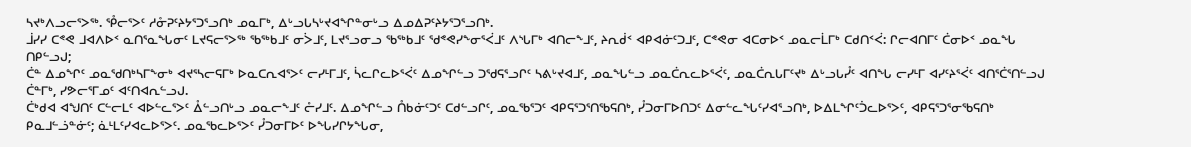ᓴᔪᒃᐱᓗᓕᕐᐳᖅ. ᕾᓕᕐᐳᑦ ᓱᓁᕈᑦᔨᔭᕐᑐᕐᓗᑎᒃ ᓄᓇᒥᒃ, ᐃᒡᓗᒐᓴᒡᔪᐊᖏᓐᓂᒡᓗ ᐃᓄᐃᕈᑦᔨᔭᕐᑐᕐᓗᑎᒃ.
ᒨᓯᓯ ᑕᕝᕙ ᒧᐊᐱᐅᑉ ᓇᑎᕐᓇᖓᓂᑦ ᒪᔪᕋᓕᕐᐳᖅ ᖃᖅᑲᒧᑦ ᓂᐴᒧᑦ, ᒪᔪᕐᓗᓂᓗ ᖃᖅᑲᒧᑦ ᖁᕝᕙᓯᖕᓂᕐᐹᒧᑦ ᐱᔅᒐᒥᒃ ᐊᑎᓕᖕᒧᑦ, ᔨᕆᑰᑉ ᐊᑭᐊᓃᑦᑐᒧᑦ, ᑕᕝᕙᓂ ᐊᑕᓂᐅᑉ ᓄᓇᓕᒫᒥᒃ ᑕᑯᑎᑉᐹ: ᒋᓕᐊᑎᒥᑦ ᑖᓂᐅᑉ ᓄᓇᖓ ᑎᑭᓪᓗᒍ;
ᑖᓐ ᐃᓄᖏᑦ ᓄᓇᖁᑎᒃᓴᒥᖕᓂᒃ ᐊᔪᕐᓴᓕᕋᒥᒃ ᐅᓇᑕᕆᐊᕐᐳᑦ ᓕᓯᒻᒥᒧᑦ, ᓵᓚᒋᓚᐅᕐᐹᑦ ᐃᓄᖏᓪᓗ ᑐᖁᕋᕐᓗᒋᑦ ᓴᕕᒡᔪᐊᒧᑦ, ᓄᓇᖓᓪᓗ ᓄᓇᑖᕆᓚᐅᕐᐹᑦ, ᓄᓇᑖᕆᒐᒥᑦᔪᒃ ᐃᒡᓗᒐᓮᑦ ᐊᑎᖓ ᓕᓯᒻᒥ ᐊᓯᑦᔨᕐᐹᑦ ᐊᑎᕐᑖᕐᑎᓪᓗᒍ ᑖᓐᒥᒃ, ᓯᕗᓕᕐᒥᓄᑦ ᐊᑦᑎᐊᕆᓪᓗᒍ.
ᑖᒃᑯᐊ ᐊᖑᑎᑦ ᑕᓪᓕᒪᑦ ᐊᐅᓪᓚᕐᐳᑦ ᐂᓪᓗᑎᒡᓗ ᓄᓇᓕᖕᒧᑦ ᓔᓯᒧᑦ. ᐃᓄᖏᓪᓗ ᑍᑲᓃᑦᑐᑦ ᑕᑯᓪᓗᒋᑦ, ᓄᓇᖃᕐᑐᑦ ᐊᑭᕋᕐᑐᕐᑎᖃᕋᑎᒃ, ᓮᑐᓂᒥᐅᑎᑐᑦ ᐃᓂᓪᓚᖓᑦᓯᐊᕐᓗᑎᒃ, ᐅᐃᒪᖏᑦᑑᓚᐅᕐᐳᑦ, ᐊᑭᕋᕐᑐᕐᓂᖃᕋᑎᒃ ᑭᓇᒧᓪᓘᓐᓃᑦ; ᓈᒻᒪᑦᓯᐊᓚᐅᕐᐳᑦ. ᓄᓇᖃᓚᐅᕐᐳᑦ ᓮᑐᓂᒥᐅᑦ ᐅᖓᓯᒋᔭᖓᓂ,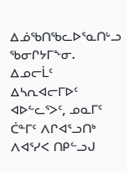ᐃᓅᖃᑎᖃᓚᐅᕐᓇᑎᒡᓗ ᖃᓂᒋᔭᒥᖕᓂ.
ᐃᓄᓕᒫᑦ ᐃᓴᕆᐊᓕᒥᐅᑦ ᐊᐅᓪᓚᕐᐳᑦ, ᓄᓇᒥᑦ ᑖᓐᒥᑦ ᐱᒋᐊᕐᓗᑎᒃ ᐱᐊᕐᓯᐸ ᑎᑭᓪᓗᒍ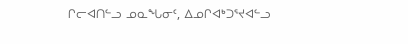ᒋᓕᐊᑎᓪᓗ ᓄᓇᖓᓂᑦ, ᐃᓄᒋᐊᒃᑐᕐᔪᐊᓪᓗ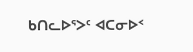ᑲᑎᓚᐅᕐᐳᑦ ᐊᑕᓂᐅᑉ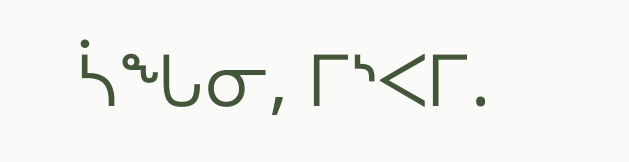ᓵᖓᓂ, ᒥᔅᐸᒥ.